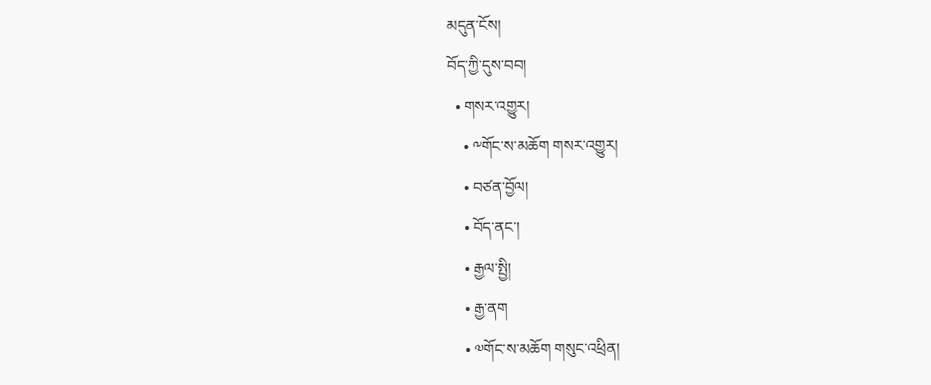མདུན་ངོས།
བོད་ཀྱི་དུས་བབ།
  • གསར་འགྱུར།
    • ༸གོང་ས་མཆོག གསར་འགྱུར།
    • བཙན་བྱོལ།
    • བོད་ནང་།
    • རྒྱལ་སྤྱི།
    • རྒྱ་ནག
    • ༧གོང་ས་མཆོག གསུང་འཕྲིན།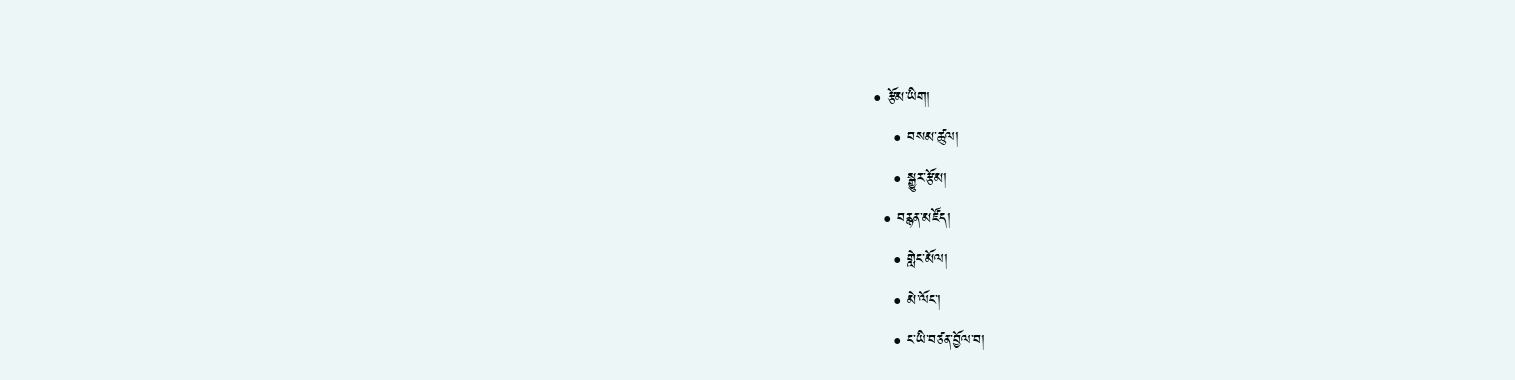• རྩོམ་ཡིག།
    • བསམ་ཚུལ།
    • སྒྱུར་རྩོམ།
  • བརྙན་མཛོད།
    • གླེང་མོལ།
    • མེ་ལོང་།
    • ང་ཡི་བཙན་བྱོལ་བ།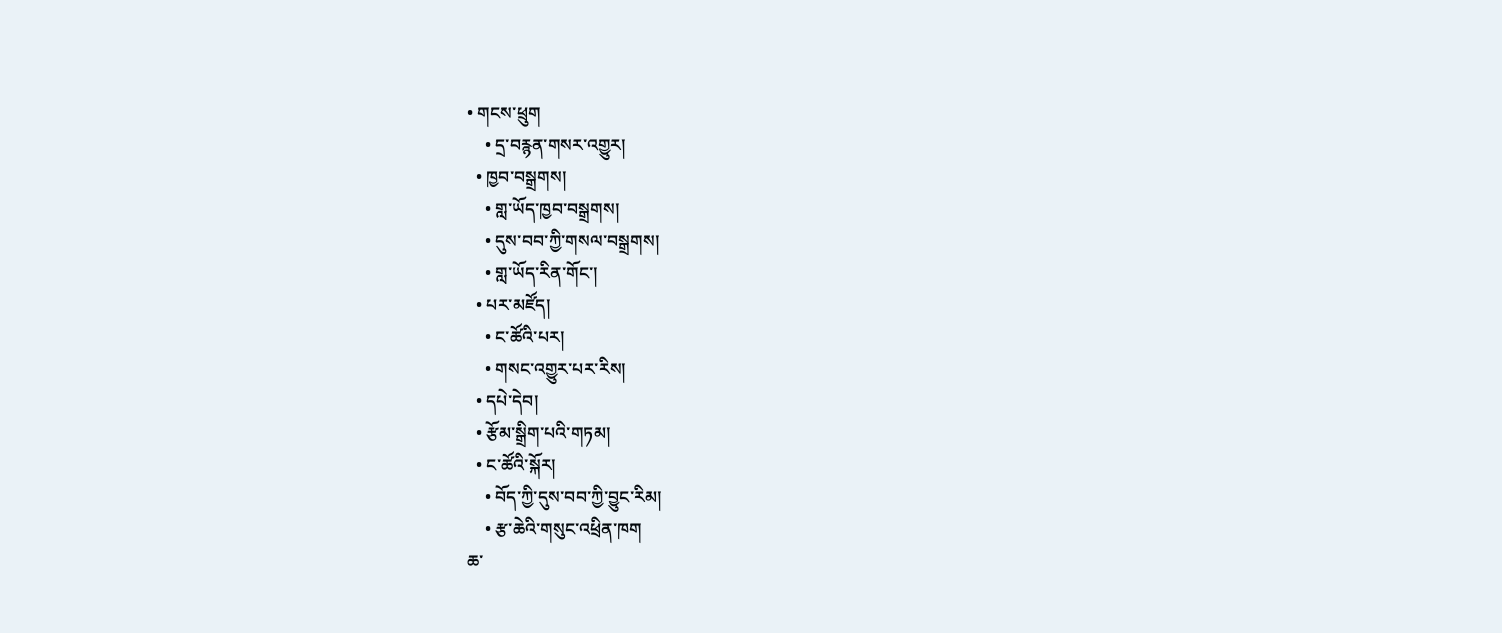• གངས་ཕྲུག
    • དྲ་བརྙན་གསར་འགྱུར།
  • ཁྱབ་བསྒྲགས།
    • གླ་ཡོད་ཁྱབ་བསྒྲགས།
    • དུས་བབ་ཀྱི་གསལ་བསྒྲགས།
    • གླ་ཡོད་རིན་གོང་།
  • པར་མཛོད།
    • ང་ཚོའི་པར།
    • གསང་འགྱུར་པར་རིས།
  • དཔེ་དེབ།
  • རྩོམ་སྒྲིག་པའི་གཏམ།
  • ང་ཚོའི་སྐོར།
    • བོད་ཀྱི་དུས་བབ་ཀྱི་བྱུང་རིམ།
    • རྩ་ཆེའི་གསུང་འཕྲིན་ཁག
ཆ་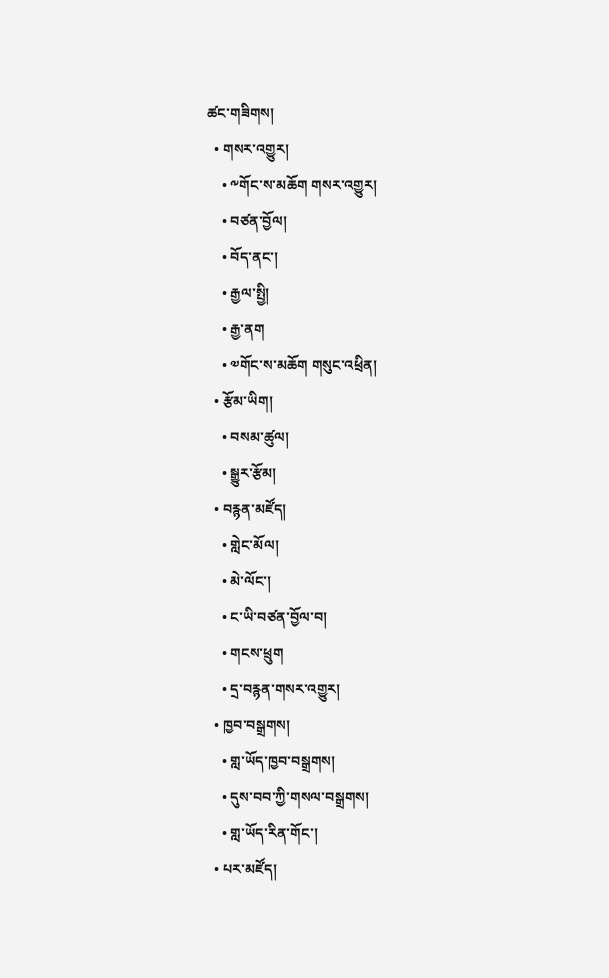ཚང་གཟིགས།
  • གསར་འགྱུར།
    • ༸གོང་ས་མཆོག གསར་འགྱུར།
    • བཙན་བྱོལ།
    • བོད་ནང་།
    • རྒྱལ་སྤྱི།
    • རྒྱ་ནག
    • ༧གོང་ས་མཆོག གསུང་འཕྲིན།
  • རྩོམ་ཡིག།
    • བསམ་ཚུལ།
    • སྒྱུར་རྩོམ།
  • བརྙན་མཛོད།
    • གླེང་མོལ།
    • མེ་ལོང་།
    • ང་ཡི་བཙན་བྱོལ་བ།
    • གངས་ཕྲུག
    • དྲ་བརྙན་གསར་འགྱུར།
  • ཁྱབ་བསྒྲགས།
    • གླ་ཡོད་ཁྱབ་བསྒྲགས།
    • དུས་བབ་ཀྱི་གསལ་བསྒྲགས།
    • གླ་ཡོད་རིན་གོང་།
  • པར་མཛོད།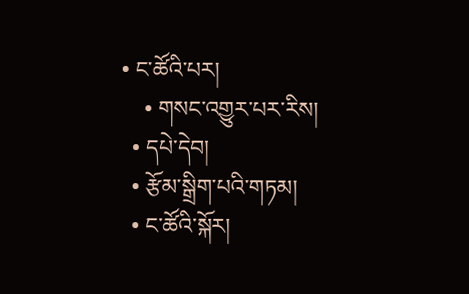• ང་ཚོའི་པར།
    • གསང་འགྱུར་པར་རིས།
  • དཔེ་དེབ།
  • རྩོམ་སྒྲིག་པའི་གཏམ།
  • ང་ཚོའི་སྐོར།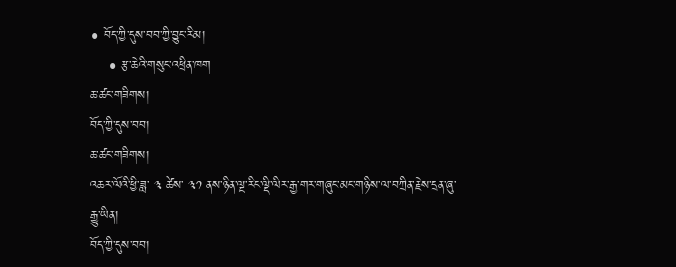• བོད་ཀྱི་དུས་བབ་ཀྱི་བྱུང་རིམ།
    • རྩ་ཆེའི་གསུང་འཕྲིན་ཁག
ཆ་ཚང་གཟིགས།
བོད་ཀྱི་དུས་བབ།
ཆ་ཚང་གཟིགས།
འཆར་ལོའི་ཕྱི་ཟླ་ ༣ ཚེས་ ༣༡ ནས་ཉིན་ལྔ་རིང་ལྡི་ལིར་རྒྱ་གར་གཞུང་མང་གཉིས་ལ་བཀྲིན་རྗེས་དྲན་ཞུ་རྒྱུ་ཡིན།
བོད་ཀྱི་དུས་བབ།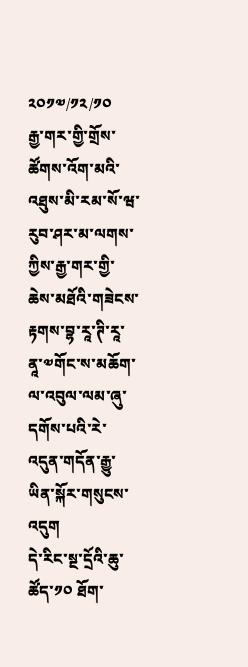༢༠༡༧/༡༢/༡༠
རྒྱ་གར་གྱི་གྲོས་ཚོགས་འོག་མའི་འཐུས་མི་རམ་སོ་ཝ་རུབ་ཤར་མ་ལགས་ཀྱིས་རྒྱ་གར་གྱི་ཆེས་མཐོའི་གཟེངས་རྟགས་བྷ་རཱ་ཊི་རཱ་ནཱ་༧གོང་ས་མཆོག་ལ་འབུལ་ལམ་ཞུ་དགོས་པའི་རེ་འདུན་གདོན་རྒྱུ་ཡིན་སྐོར་གསུངས་འདུག
དེ་རིང་སྔ་དྲོའི་ཆུ་ཚོད་༡༠ ཐོག་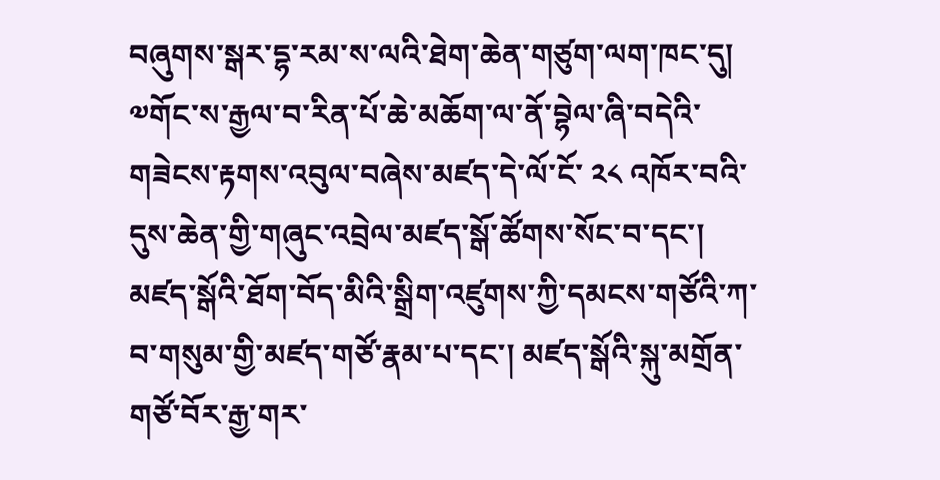བཞུགས་སྒར་དྷ་རམ་ས་ལའི་ཐེག་ཆེན་གཙུག་ལག་ཁང་དུ། ༧གོང་ས་རྒྱལ་བ་རིན་པོ་ཆེ་མཆོག་ལ་ནོ་བྷེལ་ཞི་བདེའི་གཟེངས་རྟགས་འབུལ་བཞེས་མཛད་དེ་ལོ་ངོ་ ༢༨ འཁོར་བའི་དུས་ཆེན་གྱི་གཞུང་འབྲེལ་མཛད་སྒོ་ཚོགས་སོང་བ་དང་། མཛད་སྒོའི་ཐོག་བོད་མིའི་སྒྲིག་འཛུགས་ཀྱི་དམངས་གཙོའི་ཀ་བ་གསུམ་གྱི་མཛད་གཙོ་རྣམ་པ་དང་། མཛད་སྒོའི་སྐུ་མགྲོན་གཙོ་བོར་རྒྱ་གར་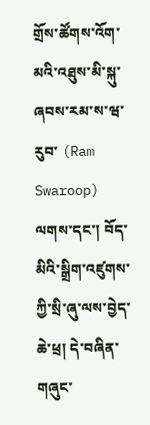གྲོས་ཚོགས་འོག་མའི་འཐུས་མི་སྐུ་ཞབས་རམ་ས་ཝ་རུབ་ (Ram Swaroop) ལགས་དང་། བོད་མིའི་སྒྲིག་འཛུགས་ཀྱི་སྲི་ཞུ་ལས་བྱེད་ཆེ་ཕྲ། དེ་བཞིན་གཞུང་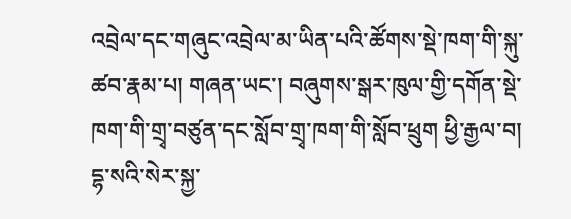འབྲེལ་དང་གཞུང་འབྲེལ་མ་ཡིན་པའི་ཚོགས་སྡེ་ཁག་གི་སྐུ་ཚབ་རྣམ་པ། གཞན་ཡང་། བཞུགས་སྒར་ཁུལ་གྱི་དགོན་སྡེ་ཁག་གི་གྲྭ་བཙུན་དང་སློབ་གྲྭ་ཁག་གི་སློབ་ཕྲུག ཕྱི་རྒྱལ་བ། དྷ་སའི་སེར་སྐྱ་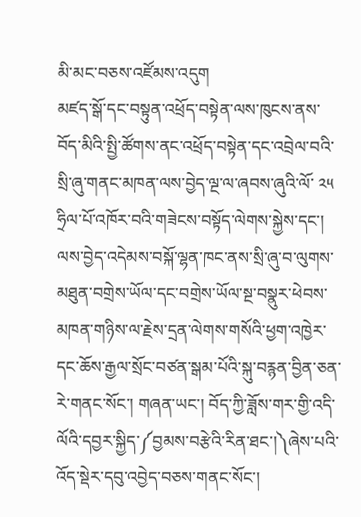མི་མང་བཅས་འཛོམས་འདུག
མཛད་སྒོ་དང་བསྟུན་འཕྲོད་བསྟེན་ལས་ཁུངས་ནས་བོད་མིའི་སྤྱི་ཚོགས་ནང་འཕྲོད་བསྟེན་དང་འབྲེལ་བའི་སྲི་ཞུ་གནང་མཁན་ལས་བྱེད་ལྔ་ལ་ཞབས་ཞུའི་ལོ་ ༢༥ ཧྲིལ་པོ་འཁོར་བའི་གཟེངས་བསྟོད་ལེགས་སྐྱེས་དང་། ལས་བྱེད་འདེམས་བསྐོ་ལྷན་ཁང་ནས་སྲི་ཞུ་བ་ལུགས་མཐུན་བགྲེས་ཡོལ་དང་བགྲེས་ཡོལ་སྔ་བསྣུར་ཕེབས་མཁན་གཉིས་ལ་རྗེས་དྲན་ལེགས་གསོའི་ཕྱག་འཁྱེར་དང་ཆོས་རྒྱལ་སྲོང་བཙན་སྒམ་པོའི་སྐུ་བརྙན་བྱིན་ཅན་རེ་གནང་སོང་། གཞན་ཡང་། བོད་ཀྱི་ཟློས་གར་གྱི་འདི་ལོའི་དབྱར་སྐྱིད་༼བྱམས་བརྩེའི་རིན་ཐང་།༽ཞེས་པའི་འོད་སྡེར་དབུ་འབྱེད་བཅས་གནང་སོང་།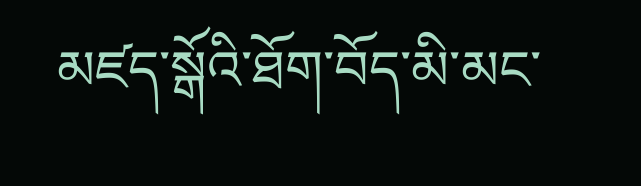མཛད་སྒོའི་ཐོག་བོད་མི་མང་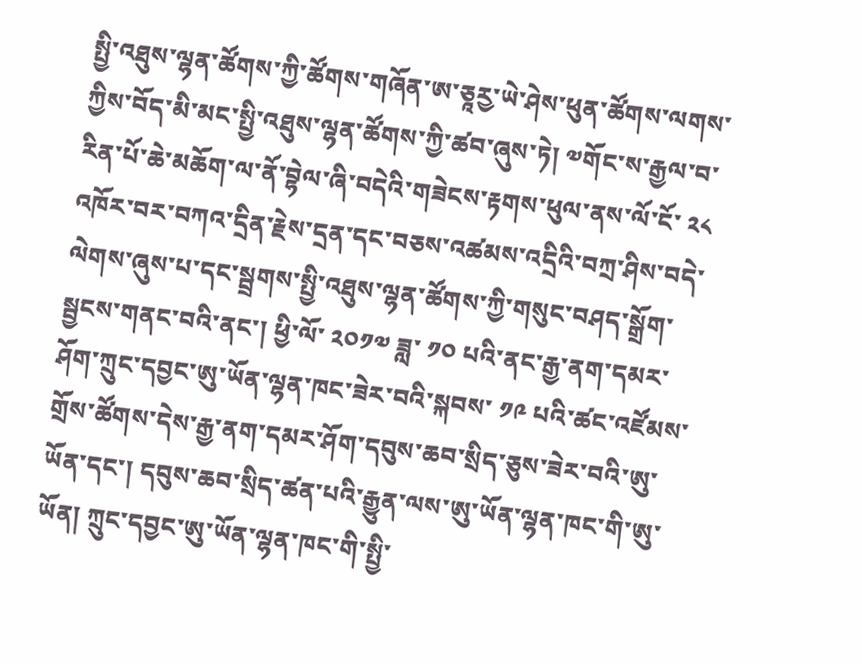སྤྱི་འཐུས་ལྷན་ཚོགས་ཀྱི་ཚོགས་གཞོན་ཨ་ཅཱརྱ་ཡེ་ཤེས་ཕུན་ཚོགས་ལགས་ཀྱིས་བོད་མི་མང་སྤྱི་འཐུས་ལྷན་ཚོགས་ཀྱི་ཚབ་ཞུས་ཏེ། ༧གོང་ས་རྒྱལ་བ་རིན་པོ་ཆེ་མཆོག་ལ་ནོ་བྷེལ་ཞི་བདེའི་གཟེངས་རྟགས་ཕུལ་ནས་ལོ་ངོ་ ༢༨ འཁོར་བར་བཀའ་དྲིན་རྗེས་དྲན་དང་བཅས་འཚམས་འདྲིའི་བཀྲ་ཤིས་བདེ་ལེགས་ཞུས་པ་དང་སྦྲགས་སྤྱི་འཐུས་ལྷན་ཚོགས་ཀྱི་གསུང་བཤད་སྒྲོག་སྦྱངས་གནང་བའི་ནང་། ཕྱི་ལོ་ ༢༠༡༧ ཟླ་ ༡༠ པའི་ནང་རྒྱ་ནག་དམར་ཤོག་ཀྲུང་དབྱང་ཨུ་ཡོན་ལྷན་ཁང་ཟེར་བའི་སྐབས་ ༡༩ པའི་ཚང་འཛོམས་གྲོས་ཚོགས་དེས་རྒྱ་ནག་དམར་ཤོག་དབུས་ཆབ་སྲིད་ཅུས་ཟེར་བའི་ཨུ་ཡོན་དང་། དབུས་ཆབ་སྲིད་ཚན་པའི་རྒྱུན་ལས་ཨུ་ཡོན་ལྷན་ཁང་གི་ཨུ་ཡོན། ཀྲུང་དབྱང་ཨུ་ཡོན་ལྷན་ཁང་གི་སྤྱི་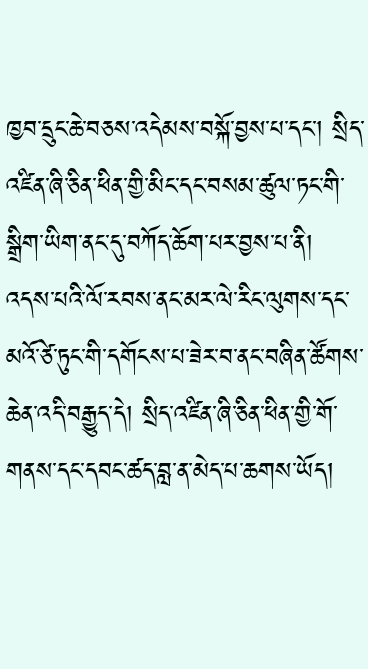ཁྱབ་དྲུང་ཆེ་བཅས་འདེམས་བསྐོ་བྱས་པ་དང་། སྲིད་འཛིན་ཞི་ཅིན་ཕིན་གྱི་མིང་དང་བསམ་ཚུལ་ཏང་གི་སྒྲིག་ཡིག་ནང་དུ་བཀོད་ཆོག་པར་བྱས་པ་ནི། འདས་པའི་ལོ་རབས་ནང་མར་ལེ་རིང་ལུགས་དང་མའོ་ཙེ་ཏུང་གི་དགོངས་པ་ཟེར་བ་ནང་བཞིན་ཚོགས་ཆེན་འདི་བརྒྱུད་དེ། སྲིད་འཛིན་ཞི་ཅིན་ཕིན་གྱི་གོ་གནས་དང་དབང་ཚད་བླ་ན་མེད་པ་ཆགས་ཡོད།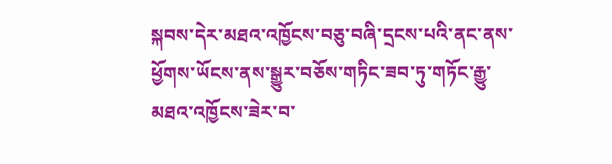སྐབས་དེར་མཐའ་འཁྱོངས་བཅུ་བཞི་དྲངས་པའི་ནང་ནས་ཕྱོགས་ཡོངས་ནས་སྒྱུར་བཅོས་གཏིང་ཟབ་ཏུ་གཏོང་རྒྱུ་མཐའ་འཁྱོངས་ཟེར་བ་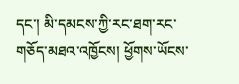དང་། མི་དམངས་ཀྱི་རང་ཐག་རང་གཅོད་མཐའ་འཁྱོངས། ཕྱོགས་ཡོངས་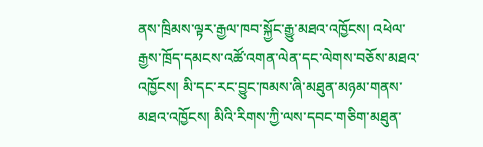ནས་ཁྲིམས་ལྟར་རྒྱལ་ཁབ་སྐྱོང་རྒྱུ་མཐའ་འཁྱོངས། འཕེལ་རྒྱས་ཁྲོད་དམངས་འཚོ་འགན་ལེན་དང་ལེགས་བཅོས་མཐའ་འཁྱོངས། མི་དང་རང་བྱུང་ཁམས་ཞི་མཐུན་མཉམ་གནས་མཐའ་འཁྱོངས། མིའི་རིགས་ཀྱི་ལས་དབང་གཅིག་མཐུན་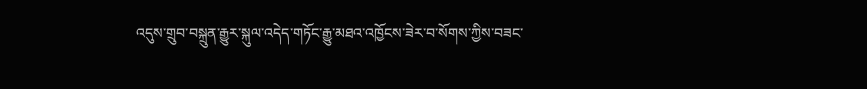འདུས་གྲུབ་བསྐྲུན་རྒྱུར་སྐུལ་འདེད་གཏོང་རྒྱུ་མཐའ་འཁྱོངས་ཟེར་བ་སོགས་ཀྱིས་བཟང་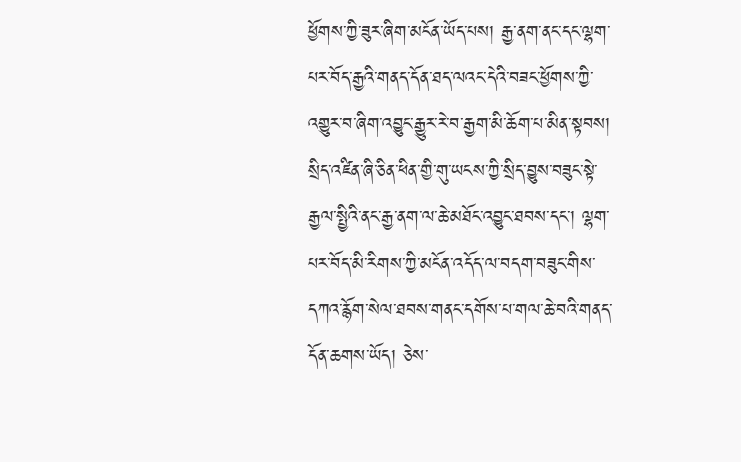ཕྱོགས་ཀྱི་ཟུར་ཞིག་མངོན་ཡོད་པས། རྒྱ་ནག་ནང་དང་ལྷག་པར་བོད་རྒྱའི་གནད་དོན་ཐད་ལའང་དེའི་བཟང་ཕྱོགས་ཀྱི་འགྱུར་བ་ཞིག་འབྱུང་རྒྱུར་རེ་བ་རྒྱག་མི་ཆོག་པ་མིན་སྟབས། སྲིད་འཛིན་ཞི་ཅིན་ཕིན་གྱི་གུ་ཡངས་ཀྱི་སྲིད་བྱུས་བཟུང་སྟེ་རྒྱལ་སྤྱིའི་ནང་རྒྱ་ནག་ལ་ཆེ་མཐོང་འབྱུང་ཐབས་དང་། ལྷག་པར་བོད་མི་རིགས་ཀྱི་མངོན་འདོད་ལ་བདག་བཟུང་གིས་དཀའ་རྙོག་སེལ་ཐབས་གནང་དགོས་པ་གལ་ཆེ་བའི་གནད་དོན་ཆགས་ཡོད། ཅེས་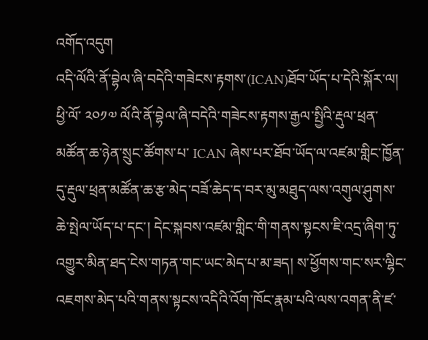འགོད་འདུག
འདི་ལོའི་ནོ་བྷེལ་ཞི་བདེའི་གཟེངས་རྟགས་(ICAN)ཐོབ་ཡོད་པ་དེའི་སྐོར་ལ། ཕྱི་ལོ་ ༢༠༡༧ ལོའི་ནོ་བྷེལ་ཞི་བདེའི་གཟེངས་རྟགས་རྒྱལ་སྤྱིའི་རྡུལ་ཕྲན་མཚོན་ཆ་ཉེན་སྲུང་ཚོགས་པ་ ICAN ཞེས་པར་ཐོབ་ཡོད་ལ་འཛམ་གླིང་ཁྱོན་དུ་རྡུལ་ཕྲན་མཚོན་ཆ་རྩ་མེད་བཟོ་ཆེད་ད་བར་མུ་མཐུད་ལས་འགུལ་ཤུགས་ཆེ་སྤེལ་ཡོད་པ་དང་། དེང་སྐབས་འཛམ་གླིང་གི་གནས་སྟངས་ཇི་འདྲ་ཞིག་ཏུ་འགྱུར་མིན་ཐད་ངེས་གཏན་གང་ཡང་མེད་པ་མ་ཟད། ས་ཕྱོགས་གང་སར་ལྷིང་འཇགས་མེད་པའི་གནས་སྟངས་འདིའི་འོག་ཁོང་རྣམ་པའི་ལས་འགན་ནི་ཛ་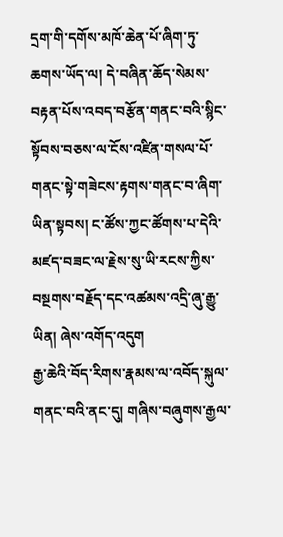དྲག་གི་དགོས་མཁོ་ཆེན་པོ་ཞིག་ཏུ་ཆགས་ཡོད་ལ། དེ་བཞིན་ཆོད་སེམས་བརྟན་པོས་འབད་བརྩོན་གནང་བའི་སྙིང་སྟོབས་བཅས་ལ་ངོས་འཛིན་གསལ་པོ་གནང་སྟེ་གཟེངས་རྟགས་གནང་བ་ཞིག་ཡིན་སྟབས། ང་ཚོས་ཀྱང་ཚོགས་པ་དེའི་མཛད་བཟང་ལ་རྗེས་སུ་ཡི་རངས་ཀྱིས་བསྔགས་བརྗོད་དང་འཚམས་འདྲི་ཞུ་རྒྱུ་ཡིན། ཞེས་འགོད་འདུག
རྒྱ་ཆེའི་བོད་རིགས་རྣམས་ལ་འབོད་སྐུལ་གནང་བའི་ནང་དུ། གཞིས་བཞུགས་རྒྱལ་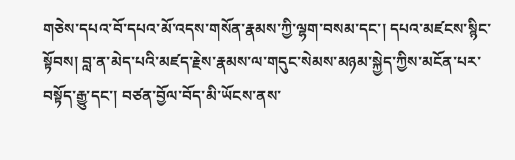གཅེས་དཔའ་བོ་དཔའ་མོ་འདས་གསོན་རྣམས་ཀྱི་ལྷག་བསམ་དང་། དཔའ་མཛངས་སྙིང་སྟོབས། བླ་ན་མེད་པའི་མཛད་རྗེས་རྣམས་ལ་གདུང་སེམས་མཉམ་སྐྱེད་ཀྱིས་མངོན་པར་བསྟོད་རྒྱུ་དང་། བཙན་བྱོལ་བོད་མི་ཡོངས་ནས་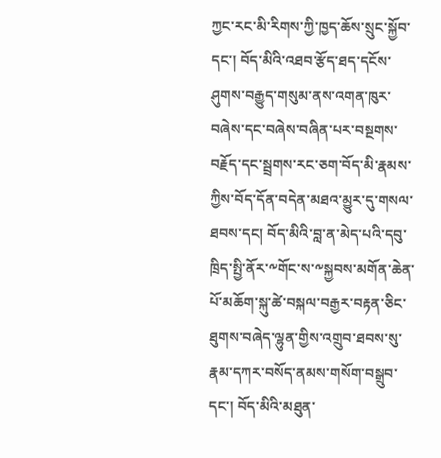ཀྱང་རང་མི་རིགས་ཀྱི་ཁྱད་ཆོས་སྲུང་སྐྱོབ་དང་། བོད་མིའི་འཐབ་རྩོད་ཐད་དངོས་ཤུགས་བརྒྱུད་གསུམ་ནས་འགན་ཁུར་བཞེས་དང་བཞེས་བཞིན་པར་བསྔགས་བརྗོད་དང་སྦྲགས་རང་ཅག་བོད་མི་རྣམས་ཀྱིས་བོད་དོན་བདེན་མཐའ་མྱུར་དུ་གསལ་ཐབས་དང། བོད་མིའི་བླ་ན་མེད་པའི་དབུ་ཁྲིད་སྤྱི་ནོར་༸གོང་ས་༸སྐྱབས་མགོན་ཆེན་པོ་མཆོག་སྐུ་ཚེ་བསྐལ་བརྒྱར་བརྟན་ཅིང་ཐུགས་བཞེད་ལྷུན་གྱིས་འགྲུབ་ཐབས་སུ་རྣམ་དཀར་བསོད་ནམས་གསོག་བསྒྲུབ་དང་། བོད་མིའི་མཐུན་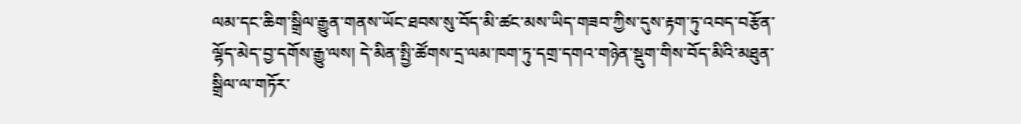ལམ་དང་ཆིག་སྒྲིལ་རྒྱུན་གནས་ཡོང་ཐབས་སུ་བོད་མི་ཚང་མས་ཡིད་གཟབ་ཀྱིས་དུས་རྟག་ཏུ་འབད་བརྩོན་ལྷོད་མེད་བྱ་དགོས་རྒྱུ་ལས། དེ་མིན་སྤྱི་ཚོགས་དྲ་ལམ་ཁག་ཏུ་དགྲ་དགའ་གཉེན་སྡུག་གིས་བོད་མིའི་མཐུན་སྒྲིལ་ལ་གཏོར་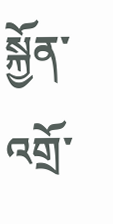སྐྱོན་འགྲོ་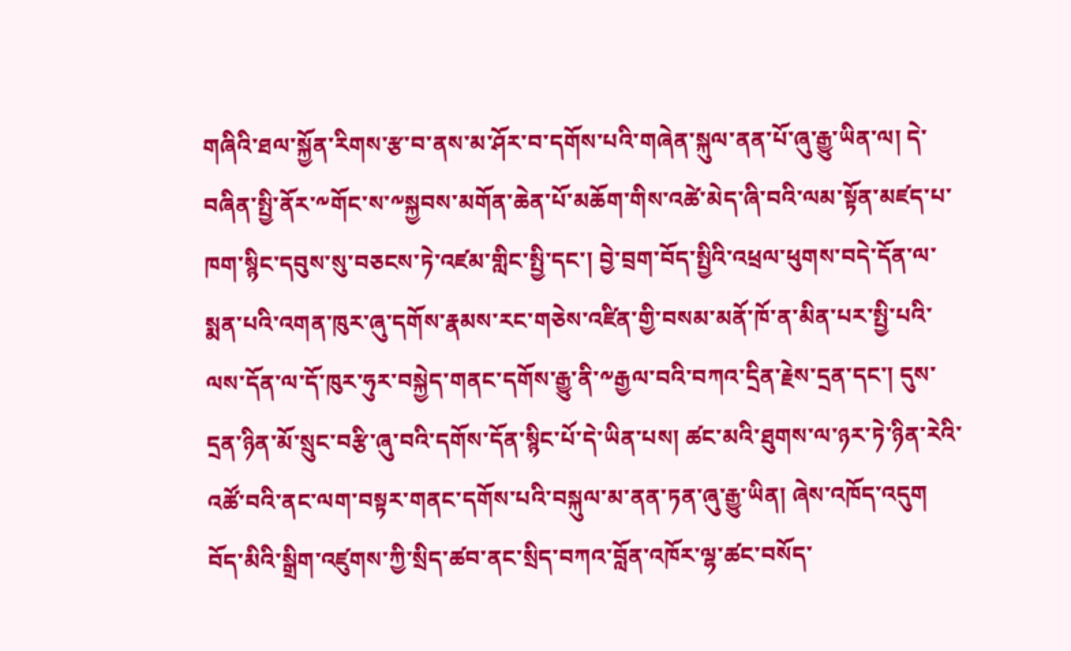གཞིའི་ཐལ་སྐྱོན་རིགས་རྩ་བ་ནས་མ་ཤོར་བ་དགོས་པའི་གཞེན་སྐུལ་ནན་པོ་ཞུ་རྒྱུ་ཡིན་ལ། དེ་བཞིན་སྤྱི་ནོར་༸གོང་ས་༸སྐྱབས་མགོན་ཆེན་པོ་མཆོག་གིས་འཚེ་མེད་ཞི་བའི་ལམ་སྟོན་མཛད་པ་ཁག་སྙིང་དབུས་སུ་བཅངས་ཏེ་འཛམ་གླིང་སྤྱི་དང་། བྱེ་བྲག་བོད་སྤྱིའི་འཕྲལ་ཕུགས་བདེ་དོན་ལ་སྨན་པའི་འགན་ཁུར་ཞུ་དགོས་རྣམས་རང་གཅེས་འཛིན་གྱི་བསམ་མནོ་ཁོ་ན་མིན་པར་སྤྱི་པའི་ལས་དོན་ལ་དོ་ཁུར་ཧུར་བསྐྱེད་གནང་དགོས་རྒྱུ་ནི་༸རྒྱལ་བའི་བཀའ་དྲིན་རྗེས་དྲན་དང་། དུས་དྲན་ཉིན་མོ་སྲུང་བརྩི་ཞུ་བའི་དགོས་དོན་སྙིང་པོ་དེ་ཡིན་པས། ཚང་མའི་ཐུགས་ལ་ཉར་ཏེ་ཉིན་རེའི་འཚོ་བའི་ནང་ལག་བསྟར་གནང་དགོས་པའི་བསྐུལ་མ་ནན་ཏན་ཞུ་རྒྱུ་ཡིན། ཞེས་འཁོད་འདུག
བོད་མིའི་སྒྲིག་འཛུགས་ཀྱི་སྲིད་ཚབ་ནང་སྲིད་བཀའ་བློན་འཁོར་ལྷ་ཚང་བསོད་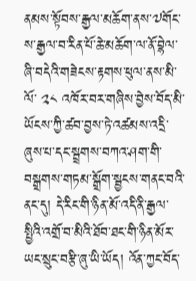ནམས་སྟོབས་རྒྱལ་མཆོག་ནས་༧གོང་ས་རྒྱལ་བ་རིན་པོ་ཆེ་མཆོག་ལ་ནོ་བྷེལ་ཞི་བདེའི་གཟེངས་རྟགས་ཕུལ་ནས་མི་ལོ་ ༢༨ འཁོར་བར་གཞིས་བྱེས་བོད་མི་ཡོངས་ཀྱི་ཚབ་བྱས་ཏེ་འཚམས་འདྲི་ཞུས་པ་དང་སྦྲགས་བཀའ་ཤག་གི་བསྒྲགས་གཏམ་སྒྲོག་སྦྱངས་གནང་བའི་ནང་དུ། དེ་རིང་གི་ཉིན་མོ་འདི་ནི་རྒྱལ་སྤྱིའི་འགྲོ་བ་མིའི་ཐོབ་ཐང་གི་ཉིན་མོར་ཡང་སྲུང་བརྩི་ཞུ་ཡི་ཡོད། འོན་ཀྱང་བོད་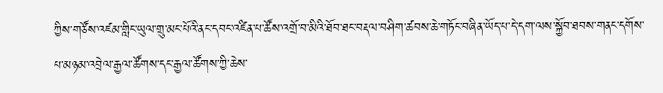ཀྱིས་གཙོས་འཛམ་གླིང་ཡུལ་གྲུ་མང་པོའི་ནང་དབང་འཛིན་པ་ཚོས་འགྲོ་བ་མིའི་ཐོབ་ཐང་བརྡལ་བཤིག་ཚབས་ཆེ་གཏོང་བཞིན་ཡོད་པ་དེ་དག་ལས་སྐྱོབ་ཐབས་གནང་དགོས་པ་མཉམ་འབྲེལ་རྒྱལ་ཚོགས་དང་རྒྱལ་ཚོགས་ཀྱི་ཆེས་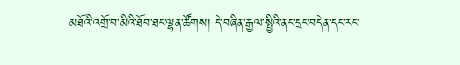མཐོའི་འགྲོ་བ་མིའི་ཐོབ་ཐང་ལྷན་ཚོགས། དེ་བཞིན་རྒྱལ་སྤྱིའི་ནང་དྲང་བདེན་དང་རང་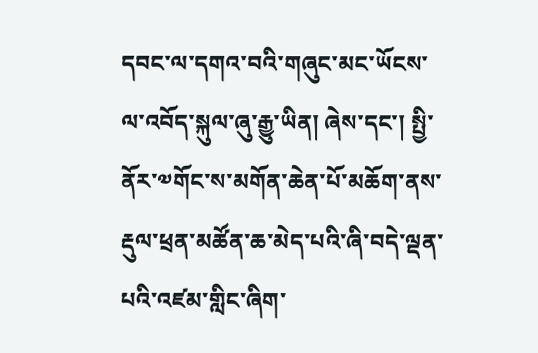དབང་ལ་དགའ་བའི་གཞུང་མང་ཡོངས་ལ་འབོད་སྐུལ་ཞུ་རྒྱུ་ཡིན། ཞེས་དང་། སྤྱི་ནོར་༧གོང་ས་མགོན་ཆེན་པོ་མཆོག་ནས་རྡུལ་ཕྲན་མཚོན་ཆ་མེད་པའི་ཞི་བདེ་ལྡན་པའི་འཛམ་གླིང་ཞིག་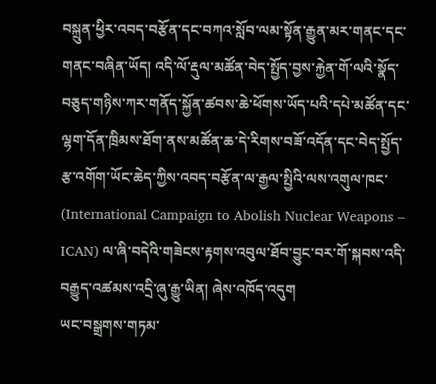བསྐྲུན་ཕྱིར་འབད་བརྩོན་དང་བཀའ་སློབ་ལམ་སྟོན་རྒྱུན་མར་གནང་དང་གནང་བཞིན་ཡོད། འདི་ལོ་རྡུལ་མཚོན་བེད་སྤྱོད་བྱས་རྐྱེན་གོ་ལའི་སྣོད་བཅུད་གཉིས་ཀར་གནོད་སྐྱོན་ཚབས་ཆེ་ཕོགས་ཡོད་པའི་དཔེ་མཚོན་དང་ལྷག་དོན་ཁྲིམས་ཐོག་ནས་མཚོན་ཆ་དེ་རིགས་བཟོ་འདོན་དང་བེད་སྤྱོད་རྩ་འགོག་ཡོང་ཆེད་ཀྱིས་འབད་བརྩོན་ལ་རྒྱལ་སྤྱིའི་ལས་འགུལ་ཁང་ (International Campaign to Abolish Nuclear Weapons – ICAN) ལ་ཞི་བདེའི་གཟེངས་རྟགས་འབུལ་ཐོབ་བྱུང་བར་གོ་སྐབས་འདི་བརྒྱུད་འཚམས་འདྲི་ཞུ་རྒྱུ་ཡིན། ཞེས་འཁོད་འདུག
ཡང་བསྒྲགས་གཏམ་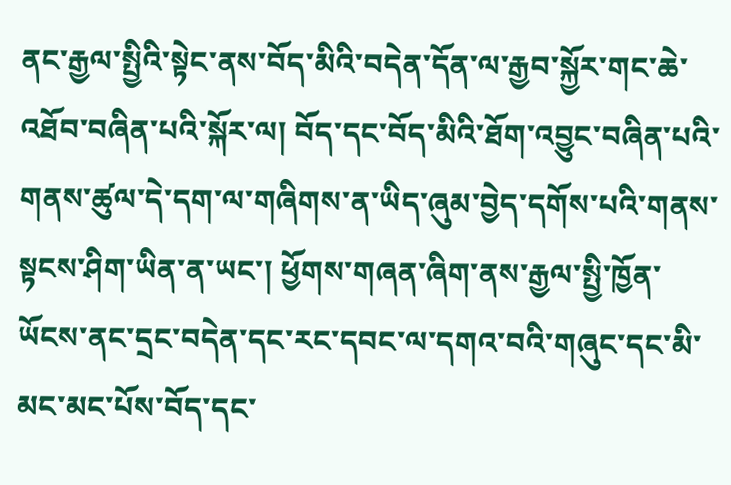ནང་རྒྱལ་སྤྱིའི་སྟེང་ནས་བོད་མིའི་བདེན་དོན་ལ་རྒྱབ་སྐྱོར་གང་ཆེ་འཐོབ་བཞིན་པའི་སྐོར་ལ། བོད་དང་བོད་མིའི་ཐོག་འབྱུང་བཞིན་པའི་གནས་ཚུལ་དེ་དག་ལ་གཞིགས་ན་ཡིད་ཞུམ་བྱེད་དགོས་པའི་གནས་སྟངས་ཤིག་ཡིན་ན་ཡང་། ཕྱོགས་གཞན་ཞིག་ནས་རྒྱལ་སྤྱི་ཁྱོན་ཡོངས་ནང་དྲང་བདེན་དང་རང་དབང་ལ་དགའ་བའི་གཞུང་དང་མི་མང་མང་པོས་བོད་དང་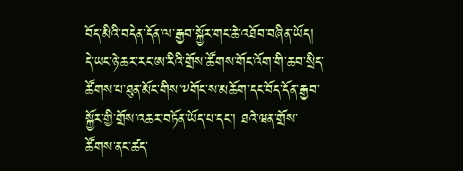བོད་མིའི་བདེན་དོན་ལ་རྒྱབ་སྐྱོར་གང་ཆེ་འཐོབ་བཞིན་ཡོད། དེ་ཡང་ཉེ་ཆར་རང་ཨ་རིའི་གྲོས་ཚོགས་གོང་འོག་གི་ཆབ་སྲིད་ཚོགས་པ་ཐུན་མོང་གིས་༸གོང་ས་མཆོག་དང་བོད་དོན་རྒྱབ་སྐྱོར་གྱི་གྲོས་འཆར་བཏོན་ཡོད་པ་དང་། ཐའེ་ཝན་གྲོས་ཚོགས་ནང་ཚད་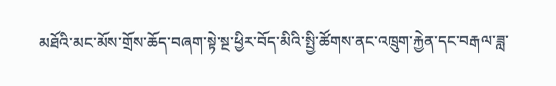མཐོའི་མང་མོས་གྲོས་ཆོད་བཞག་སྟེ་སྔ་ཕྱིར་བོད་མིའི་སྤྱི་ཚོགས་ནང་འཁྲུག་རྐྱེན་དང་བརྒལ་ཟླ་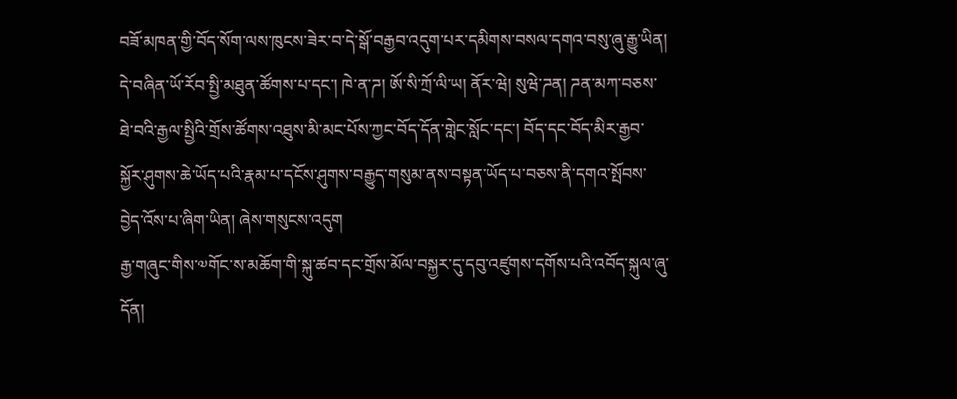བཟོ་མཁན་གྱི་བོད་སོག་ལས་ཁུངས་ཟེར་བ་དེ་སྒོ་བརྒྱབ་འདུག་པར་དམིགས་བསལ་དགའ་བསུ་ཞུ་རྒྱུ་ཡིན། དེ་བཞིན་ཡོ་རོབ་སྤྱི་མཐུན་ཚོགས་པ་དང་། ཁེ་ན་ཌ། ཨོ་སི་ཀྲོ་ལི་ཡ། ནོར་ཝེ། སུཝེ་ཌན། ཌན་མཀ་བཅས་ཐེ་བའི་རྒྱལ་སྤྱིའི་གྲོས་ཚོགས་འཐུས་མི་མང་པོས་ཀྱང་བོད་དོན་གླེང་སློང་དང་། བོད་དང་བོད་མིར་རྒྱབ་སྐྱོར་ཤུགས་ཆེ་ཡོད་པའི་རྣམ་པ་དངོས་ཤུགས་བརྒྱུད་གསུམ་ནས་བསྟན་ཡོད་པ་བཅས་ནི་དགའ་སྤོབས་བྱེད་འོས་པ་ཞིག་ཡིན། ཞེས་གསུངས་འདུག
རྒྱ་གཞུང་གིས་༧གོང་ས་མཆོག་གི་སྐུ་ཚབ་དང་གྲོས་མོལ་བསྐྱར་དུ་དབུ་འཛུགས་དགོས་པའི་འབོད་སྐུལ་ཞུ་དོན།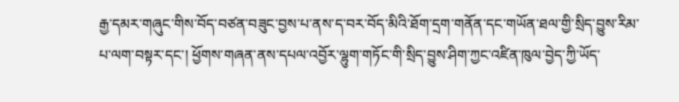རྒྱ་དམར་གཞུང་གིས་བོད་བཙན་བཟུང་བྱས་པ་ནས་ད་བར་བོད་མིའི་ཐོག་དྲག་གནོན་དང་གཡོན་ཐལ་གྱི་སྲིད་བྱུས་རིམ་པ་ལག་བསྟར་དང་། ཕྱོགས་གཞན་ནས་དཔལ་འབྱོར་ལྷུག་གཏོང་གི་སྲིད་བྱུས་ཤིག་ཀྱང་འཛིན་ཁུལ་བྱེད་ཀྱི་ཡོད་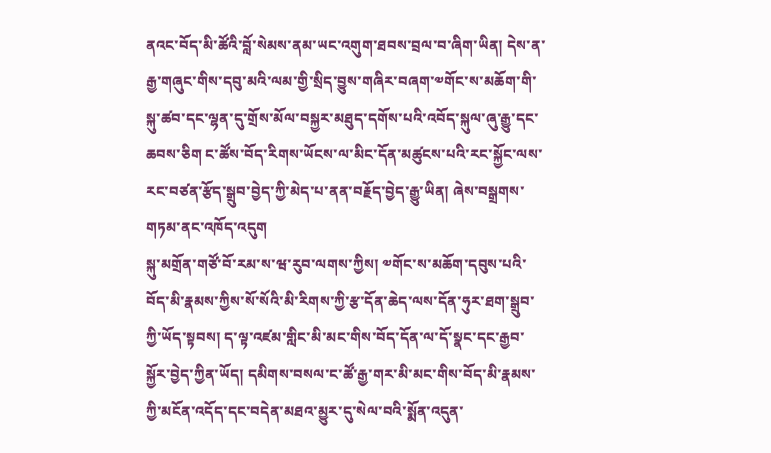ནའང་བོད་མི་ཚོའི་བློ་སེམས་ནམ་ཡང་འགུག་ཐབས་བྲལ་བ་ཞིག་ཡིན། དེས་ན་རྒྱ་གཞུང་གིས་དབུ་མའི་ལམ་གྱི་སྲིད་བྱུས་གཞིར་བཞག་༧གོང་ས་མཆོག་གི་སྐུ་ཚབ་དང་ལྷན་དུ་གྲོས་མོལ་བསྐྱར་མཐུད་དགོས་པའི་འབོད་སྐུལ་ཞུ་རྒྱུ་དང་ཆབས་ཅིག ང་ཚོས་བོད་རིགས་ཡོངས་ལ་མིང་དོན་མཚུངས་པའི་རང་སྐྱོང་ལས་རང་བཙན་རྩོད་སྒྲུབ་བྱེད་ཀྱི་མེད་པ་ནན་བརྗོད་བྱེད་རྒྱུ་ཡིན། ཞེས་བསྒྲགས་གཏམ་ནང་འཁོད་འདུག
སྐུ་མགྲོན་གཙོ་བོ་རམ་ས་ཝ་རུབ་ལགས་ཀྱིས། ༧གོང་ས་མཆོག་དབུས་པའི་བོད་མི་རྣམས་ཀྱིས་སོ་སོའི་མི་རིགས་ཀྱི་རྩ་དོན་ཆེད་ལས་དོན་ཧུར་ཐག་སྒྲུབ་ཀྱི་ཡོད་སྟབས། ད་ལྟ་འཛམ་གླིང་མི་མང་གིས་བོད་དོན་ལ་དོ་སྣང་དང་རྒྱབ་སྐྱོར་བྱེད་ཀྱིན་ཡོད། དམིགས་བསལ་ང་ཚོ་རྒྱ་གར་མི་མང་གིས་བོད་མི་རྣམས་ཀྱི་མངོན་འདོད་དང་བདེན་མཐའ་མྱུར་དུ་སེལ་བའི་སྨོན་འདུན་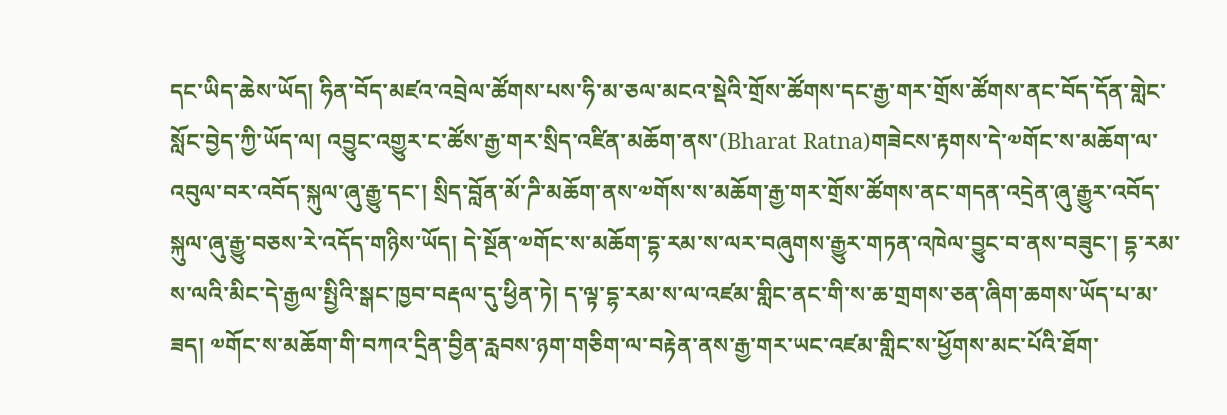དང་ཡིད་ཆེས་ཡོད། ཧིན་བོད་མཛའ་འབྲེལ་ཚོགས་པས་ཧི་མ་ཅལ་མངའ་སྡེའི་གྲོས་ཚོགས་དང་རྒྱ་གར་གྲོས་ཚོགས་ནང་བོད་དོན་གླེང་སློང་བྱེད་ཀྱི་ཡོད་ལ། འབྱུང་འགྱུར་ང་ཚོས་རྒྱ་གར་སྲིད་འཛིན་མཆོག་ནས་(Bharat Ratna)གཟེངས་རྟགས་དེ་༧གོང་ས་མཆོག་ལ་འབུལ་བར་འབོད་སྐུལ་ཞུ་རྒྱུ་དང་། སྲིད་བློན་མོ་ཌི་མཆོག་ནས་༧གོས་ས་མཆོག་རྒྱ་གར་གྲོས་ཚོགས་ནང་གདན་འདྲེན་ཞུ་རྒྱུར་འབོད་སྐུལ་ཞུ་རྒྱུ་བཅས་རེ་འདོད་གཉིས་ཡོད། དེ་སྔོན་༧གོང་ས་མཆོག་དྷ་རམ་ས་ལར་བཞུགས་རྒྱུར་གཏན་འཁེལ་བྱུང་བ་ནས་བཟུང་། དྷ་རམ་ས་ལའི་མིང་དེ་རྒྱལ་སྤྱིའི་སྒང་ཁྱབ་བརྡལ་དུ་ཕྱིན་ཏེ། ད་ལྟ་དྷ་རམ་ས་ལ་འཛམ་གླིང་ནང་གི་ས་ཆ་གྲགས་ཅན་ཞིག་ཆགས་ཡོད་པ་མ་ཟད། ༧གོང་ས་མཆོག་གི་བཀའ་དྲིན་བྱིན་རླབས་ཉག་གཅིག་ལ་བརྟེན་ནས་རྒྱ་གར་ཡང་འཛམ་གླིང་ས་ཕྱོགས་མང་པོའི་ཐོག་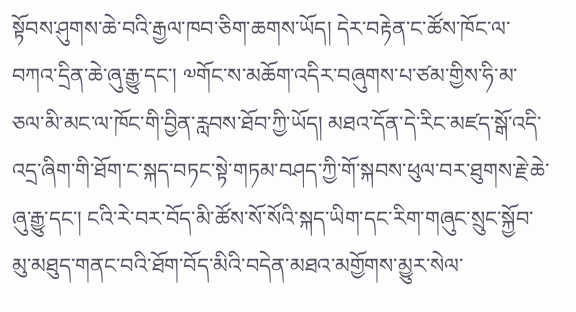སྟོབས་ཤུགས་ཆེ་བའི་རྒྱལ་ཁབ་ཅིག་ཆགས་ཡོད། དེར་བརྟེན་ང་ཚོས་ཁོང་ལ་བཀའ་དྲིན་ཆེ་ཞུ་རྒྱུ་དང་། ༧གོང་ས་མཆོག་འདིར་བཞུགས་པ་ཙམ་གྱིས་ཧི་མ་ཅལ་མི་མང་ལ་ཁོང་གི་བྱིན་རླབས་ཐོབ་ཀྱི་ཡོད། མཐའ་དོན་དེ་རིང་མཛད་སྒོ་འདི་འདྲ་ཞིག་གི་ཐོག་ང་སྐད་བཏང་སྟེ་གཏམ་བཤད་ཀྱི་གོ་སྐབས་ཕུལ་བར་ཐུགས་རྗེ་ཆེ་ཞུ་རྒྱུ་དང་། ངའི་རེ་བར་བོད་མི་ཚོས་སོ་སོའི་སྐད་ཡིག་དང་རིག་གཞུང་སྲུང་སྐྱོབ་མུ་མཐུད་གནང་བའི་ཐོག་བོད་མིའི་བདེན་མཐའ་མགྱོགས་མྱུར་སེལ་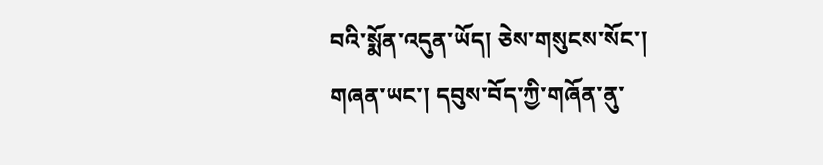བའི་སྨོན་འདུན་ཡོད། ཅེས་གསུངས་སོང་།
གཞན་ཡང་། དབུས་བོད་ཀྱི་གཞོན་ནུ་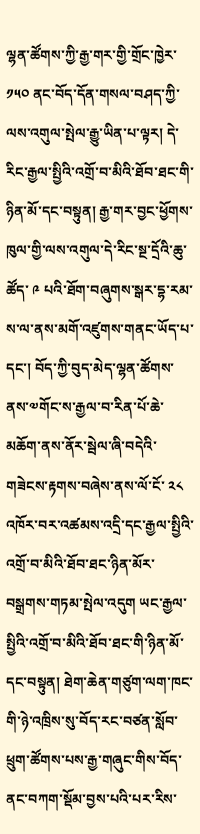ལྷན་ཚོགས་ཀྱི་རྒྱ་གར་གྱི་གྲོང་ཁྱེར་༡༥༠ ནང་བོད་དོན་གསལ་བཤད་ཀྱི་ལས་འགུལ་སྤེལ་རྒྱུ་ཡིན་པ་ལྟར། དེ་རིང་རྒྱལ་སྤྱིའི་འགྲོ་བ་མིའི་ཐོབ་ཐང་གི་ཉིན་མོ་དང་བསྟུན། རྒྱ་གར་བྱང་ཕྱོགས་ཁུལ་གྱི་ལས་འགུལ་དེ་རིང་སྔ་དྲོའི་ཆུ་ཚོད་ ༩ པའི་ཐོག་བཞུགས་སྒར་དྷ་རམ་ས་ལ་ནས་མགོ་འཛུགས་གནང་ཡོད་པ་དང་། བོད་ཀྱི་བུད་མེད་ལྷན་ཚོགས་ནས་༧གོང་ས་རྒྱལ་བ་རིན་པོ་ཆེ་མཆོག་ནས་ནོར་སྦེལ་ཞི་བདེའི་གཟེངས་རྟགས་བཞེས་ནས་ལོ་ངོ་ ༢༨ འཁོར་བར་འཚམས་འདྲི་དང་རྒྱལ་སྤྱིའི་འགྲོ་བ་མིའི་ཐོབ་ཐང་ཉིན་མོར་བསྒྲགས་གཏམ་སྤེལ་འདུག ཡང་རྒྱལ་སྤྱིའི་འགྲོ་བ་མིའི་ཐོབ་ཐང་གི་ཉིན་མོ་དང་བསྟུན། ཐེག་ཆེན་གཙུག་ལག་ཁང་གི་ཉེ་འཁྲིས་སུ་བོད་རང་བཙན་སློབ་ཕྲུག་ཚོགས་པས་རྒྱ་གཞུང་གིས་བོད་ནང་བཀག་སྡོམ་བྱས་པའི་པར་རིས་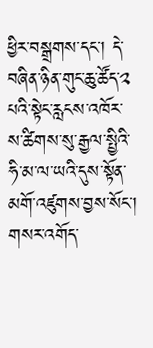ཕྱིར་བསྒྲགས་དང་། དེ་བཞིན་ཉིན་གུང་ཆུ་ཚོད་༢ པའི་སྟེང་རླངས་འཁོར་ས་ཚིགས་སུ་རྒྱལ་སྤྱིའི་ཧི་མ་ལ་ཡའི་དུས་སྟོན་མགོ་འཛུགས་བྱས་སོང་།
གསར་འགོད་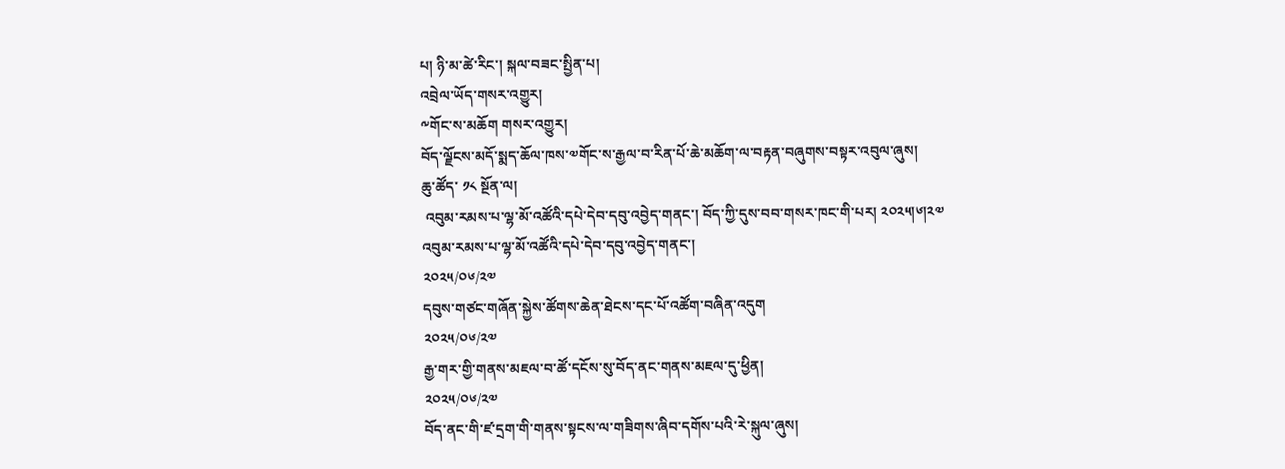པ། ཉི་མ་ཚེ་རིང་། སྐལ་བཟང་སྤྱིན་པ།
འབྲེལ་ཡོད་གསར་འགྱུར།
༸གོང་ས་མཆོག གསར་འགྱུར།
བོད་ལྗོངས་མདོ་སྨད་ཆོལ་ཁས་༧གོང་ས་རྒྱལ་བ་རིན་པོ་ཆེ་མཆོག་ལ་བརྟན་བཞུགས་བསྟར་འབུལ་ཞུས།
ཆུ་ཚོད་ ༡༨ སྔོན་ལ།
 འབུམ་རམས་པ་ལྷ་མོ་འཚོའི་དཔེ་དེབ་དབུ་འབྱེད་གནང་། བོད་ཀྱི་དུས་བབ་གསར་ཁང་གི་པར། ༢༠༢༥།༦།༢༧
འབུམ་རམས་པ་ལྷ་མོ་འཚོའི་དཔེ་དེབ་དབུ་འབྱེད་གནང་།
༢༠༢༥/༠༦/༢༧
དབུས་གཙང་གཞོན་སྐྱེས་ཚོགས་ཆེན་ཐེངས་དང་པོ་འཚོག་བཞིན་འདུག
༢༠༢༥/༠༦/༢༧
རྒྱ་གར་གྱི་གནས་མཇལ་བ་ཚོ་དངོས་སུ་བོད་ནང་གནས་མཇལ་དུ་ཕྱིན།
༢༠༢༥/༠༦/༢༧
བོད་ནང་གི་ཛ་དྲག་གི་གནས་སྟངས་ལ་གཟིགས་ཞིབ་དགོས་པའི་རེ་སྐུལ་ཞུས།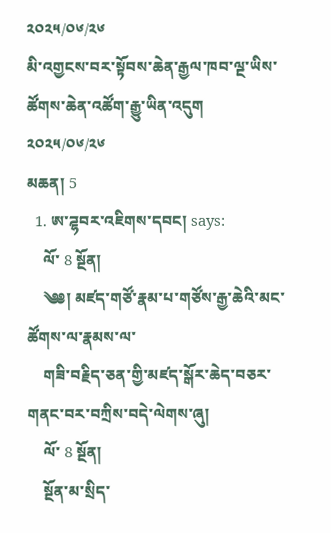༢༠༢༥/༠༦/༢༦
མི་འགྱངས་བར་སྟོབས་ཆེན་རྒྱལ་ཁབ་ལྔ་ཡིས་ཚོགས་ཆེན་འཚོག་རྒྱུ་ཡིན་འདུག
༢༠༢༥/༠༦/༢༦
མཆན། 5
  1. ཨ་ཌྷབར་འཇིགས་དབང། says:
    ལོ་ 8 སྔོན།
    ༄༅། མཛད་གཙོ་རྣམ་པ་གཙོས་རྒྱ་ཆེའི་མང་ཚོགས་ལ་རྣམས་ལ་
    གཟི་བརྗིད་ཅན་གྱི་མཛད་སྒོར་ཆེད་བཅར་གནང་བར་བཀྲིས་བདེ་ལེགས་ཞུ།
    ལོ་ 8 སྔོན།
    སྔོན་མ་སྲིད་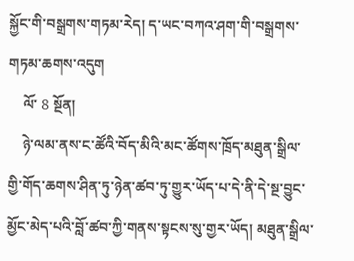སྐྱོང་གི་བསྒྲགས་གཏམ་རེད། ད་ཡང་བཀའ་ཤག་གི་བསྒྲགས་གཏམ་ཆགས་འདུག
    ལོ་ 8 སྔོན།
    ཉེ་ལམ་ནས་ང་ཚོའི་བོད་མིའི་མང་ཚོགས་ཁྲོད་མཐུན་སྒྲིལ་གྱི་གོད་ཆགས་ཤིན་ཏུ་ཉེན་ཚབ་ཏུ་གྱུར་ཡོད་པ་དེ་ནི་དེ་སྔ་བྱུང་མྱོང་མེད་པའི་བློ་ཚབ་ཀྱི་གནས་སྟངས་སུ་གྱར་ཡོད། མཐུན་སྒྲིལ་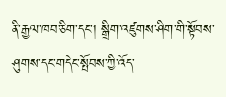ནི་རྒྱལ་ཁབ་ཅིག་དང་། སྒྲིག་འཛུགས་ཤིག་གི་སྟོབས་ཤུགས་དང་གདེང་སྤོབས་ཀྱི་འོད་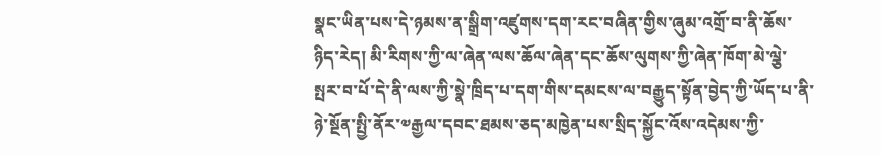སྣང་ཡིན་པས་དེ་ཉམས་ན་སྒྲིག་འཛུགས་དག་རང་བཞིན་གྱིས་ཞུམ་འགྲོ་བ་ནི་ཆོས་ཉིད་རེད། མི་རིགས་ཀྱི་ལ་ཞེན་ལས་ཆོལ་ཞེན་དང་ཆོས་ལུགས་ཀྱི་ཞེན་ཁོག་མེ་ལྕེ་སྤར་བ་པོ་དེ་ནི་ལས་ཀྱི་སྣེ་ཁྲིད་པ་དག་གིས་དམངས་ལ་བརྒྱུད་སྟོན་བྱེད་ཀྱི་ཡོད་པ་ནི་ཉེ་སྔོན་སྤྱི་ནོར་༧རྒྱལ་དབང་ཐམས་ཅད་མཁྱེན་པས་སྲིད་སྐྱོང་འོས་འདེམས་ཀྱི་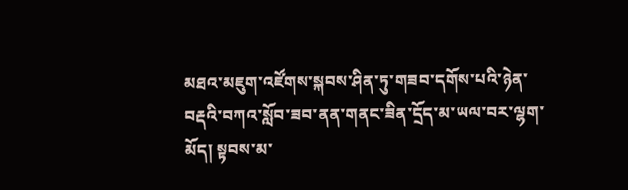མཐའ་མཇུག་འཛོགས་སྐབས་ཤིན་ཏུ་གཟབ་དགོས་པའི་ཉེན་བརྡའི་བཀའ་སློབ་ཟབ་ནན་གནང་ཟིན་དྲོད་མ་ཡལ་བར་ལྷག་མོད། སྟབས་མ་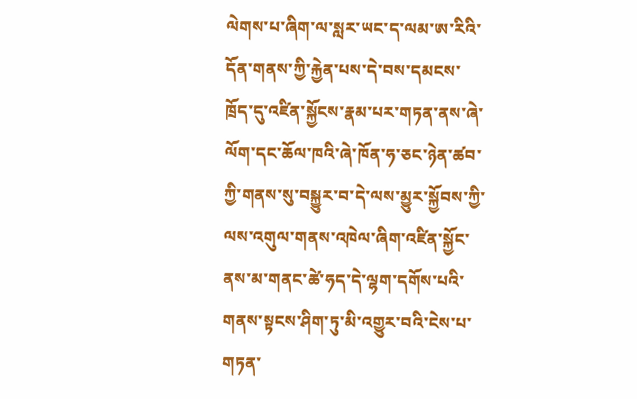ལེགས་པ་ཞིག་ལ་སླར་ཡང་ད་ལམ་ཨ་རིའི་དོན་གནས་ཀྱི་རྐྱེན་པས་དེ་བས་དམངས་ཁྲོད་དུ་འཛིན་སྐྱོངས་རྣམ་པར་གཏན་ནས་ཞེ་ལོག་དང་ཆོལ་ཁའི་ཞེ་ཁོན་ཧ་ཅང་ཉེན་ཚབ་ཀྱི་གནས་སུ་བསྐྱུར་བ་དེ་ལས་མྱུར་སྐྱོབས་ཀྱི་ལས་འགུལ་གནས་འཁེལ་ཞིག་འཛིན་སྐྱོང་ནས་མ་གནང་ཚེ་ཧད་དེ་ལྷག་དགོས་པའི་གནས་སྟངས་ཤིག་ཏུ་མི་འགྱུར་བའི་ངེས་པ་གཏན་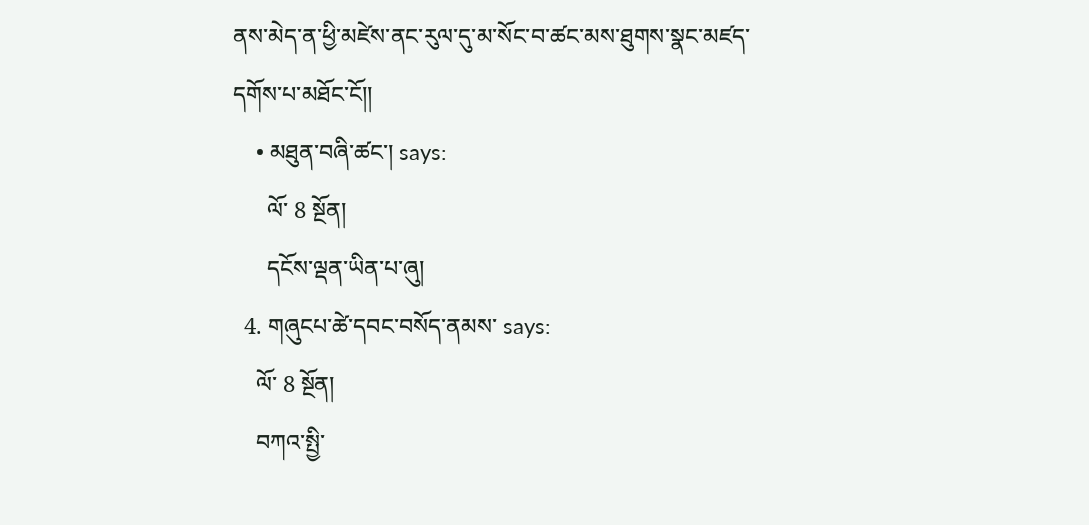ནས་མེད་ན་ཕྱི་མཛེས་ནང་རུལ་དུ་མ་སོང་བ་ཚང་མས་ཐུགས་སྣང་མཛད་དགོས་པ་མཐོང་ངོ།།
    • མཐུན་བཞི་ཚང་། says:
      ལོ་ 8 སྔོན།
      དངོས་ལྡན་ཡིན་པ་ཞུ།
  4. གཞུངཔ་ཚེ་དབང་བསོད་ནམས་ says:
    ལོ་ 8 སྔོན།
    བཀའ་སྤྱི་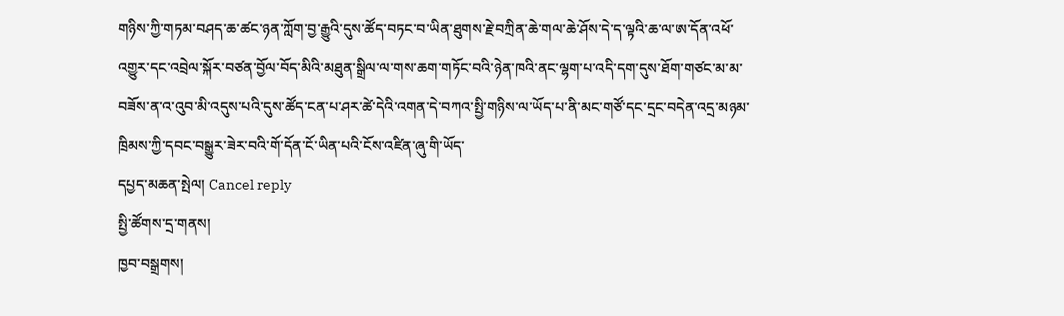གཉིས་ཀྱི་གཏམ་བཤད་ཆ་ཚང་ཉན་ཀློག་བྱ་རྒྱུའི་དུས་ཚོད་བཏང་བ་ཡིན་ཐུགས་རྗེ་བཀྲིན་ཆེ་གལ་ཆེ་ཤོས་དེ་ད་ལྟའི་ཆ་ལ་ཨ་དོན་འཕོ་འགྱུར་དང་འབྲེལ་སྐོར་བཙན་བྱོལ་བོད་མིའི་མཐུན་སྒྲིལ་ལ་གས་ཆག་གཏོང་བའི་ཉེན་ཁའི་ནང་ལྷག་པ་འདི་དག་དུས་ཐོག་གཙང་མ་མ་བཟོས་ན་འ་འུབ་མི་འདུས་པའི་དུས་ཚོད་ངན་པ་ཤར་ཚེ་དེའི་འགན་དེ་བཀའ་སྤྱི་གཉིས་ལ་ཡོད་པ་ནི་མང་གཙོ་དང་དྲང་བདེན་འདྲ་མཉམ་ཁྲིམས་ཀྱི་དབང་བསྒྱུར་ཟེར་བའི་གོ་དོན་ངོ་ཡིན་པའི་ངོས་འཛིན་ཞུ་གི་ཡོད་
དཔྱད་མཆན་སྤེལ། Cancel reply
སྤྱི་ཚོགས་དྲ་གནས།
ཁྱབ་བསྒྲགས།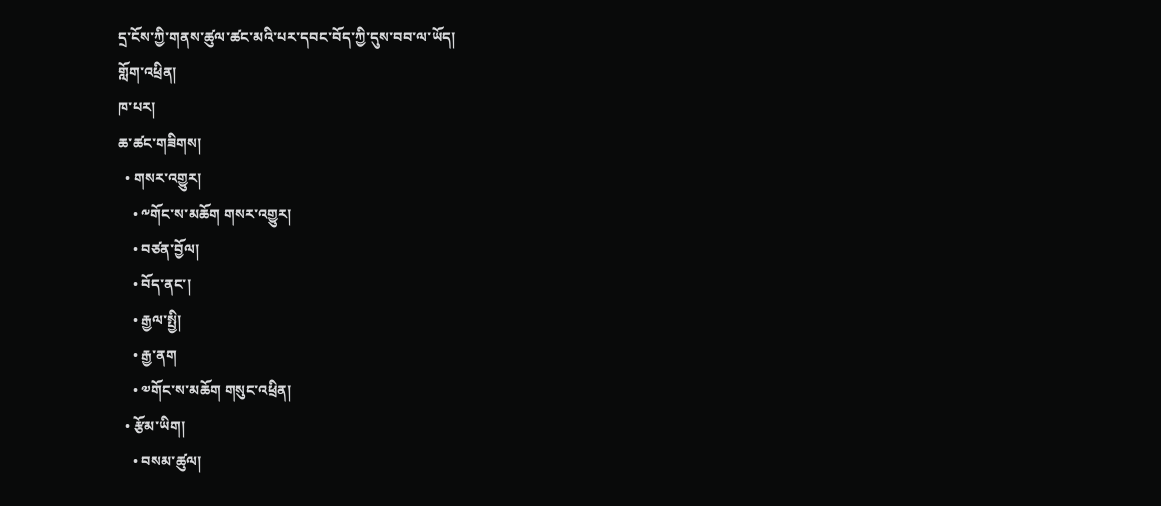དྲ་ངོས་ཀྱི་གནས་ཚུལ་ཚང་མའི་པར་དབང་བོད་ཀྱི་དུས་བབ་ལ་ཡོད།
གློག་འཕྲིན།
ཁ་པར།
ཆ་ཚང་གཟིགས།
  • གསར་འགྱུར།
    • ༸གོང་ས་མཆོག གསར་འགྱུར།
    • བཙན་བྱོལ།
    • བོད་ནང་།
    • རྒྱལ་སྤྱི།
    • རྒྱ་ནག
    • ༧གོང་ས་མཆོག གསུང་འཕྲིན།
  • རྩོམ་ཡིག།
    • བསམ་ཚུལ།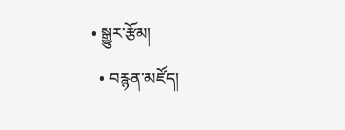• སྒྱུར་རྩོམ།
  • བརྙན་མཛོད།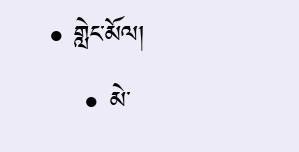• གླེང་མོལ།
    • མེ་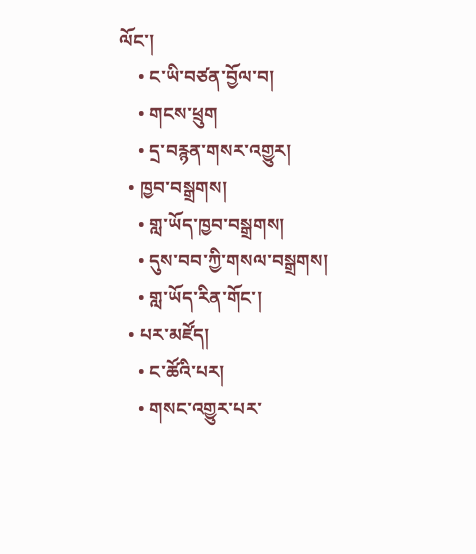ལོང་།
    • ང་ཡི་བཙན་བྱོལ་བ།
    • གངས་ཕྲུག
    • དྲ་བརྙན་གསར་འགྱུར།
  • ཁྱབ་བསྒྲགས།
    • གླ་ཡོད་ཁྱབ་བསྒྲགས།
    • དུས་བབ་ཀྱི་གསལ་བསྒྲགས།
    • གླ་ཡོད་རིན་གོང་།
  • པར་མཛོད།
    • ང་ཚོའི་པར།
    • གསང་འགྱུར་པར་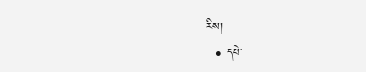རིས།
  • དཔེ་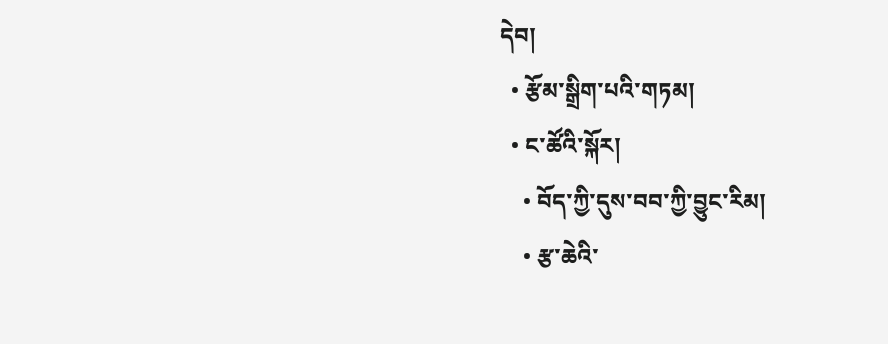དེབ།
  • རྩོམ་སྒྲིག་པའི་གཏམ།
  • ང་ཚོའི་སྐོར།
    • བོད་ཀྱི་དུས་བབ་ཀྱི་བྱུང་རིམ།
    • རྩ་ཆེའི་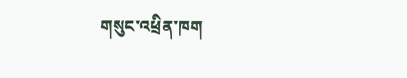གསུང་འཕྲིན་ཁག